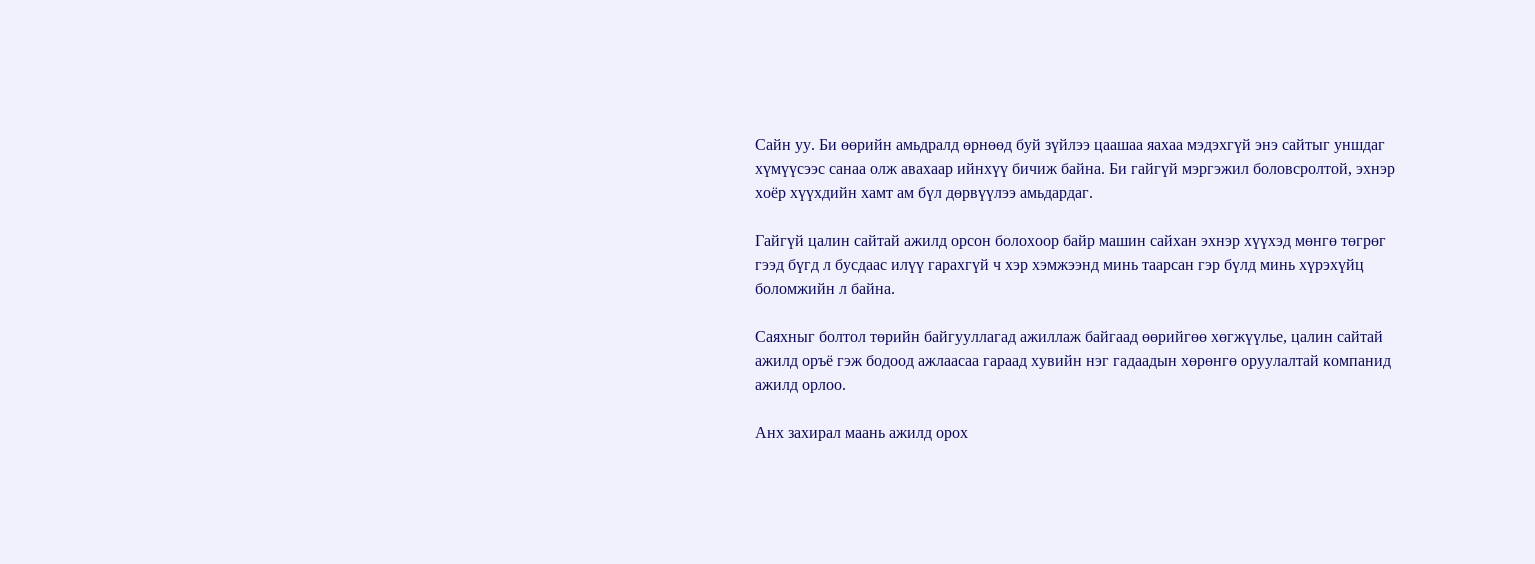Сайн уу. Би өөрийн амьдралд өрнөөд буй зүйлээ цаашаа яахаа мэдэхгүй энэ сайтыг уншдаг хүмүүсээс санаа олж авахаар ийнхүү бичиж байна. Би гайгүй мэргэжил боловсролтой, эхнэр хоёр хүүхдийн хамт ам бүл дөрвүүлээ амьдардаг.

Гайгүй цалин сайтай ажилд орсон болохоор байр машин сайхан эхнэр хүүхэд мөнгө төгрөг гээд бүгд л бусдаас илүү гарахгүй ч хэр хэмжээнд минь таарсан гэр бүлд минь хүрэхүйц боломжийн л байна.

Саяхныг болтол төрийн байгууллагад ажиллаж байгаад өөрийгөө хөгжүүлье, цалин сайтай ажилд оръё гэж бодоод ажлаасаа гараад хувийн нэг гадаадын хөрөнгө оруулалтай компанид ажилд орлоо.

Анх захирал маань ажилд орох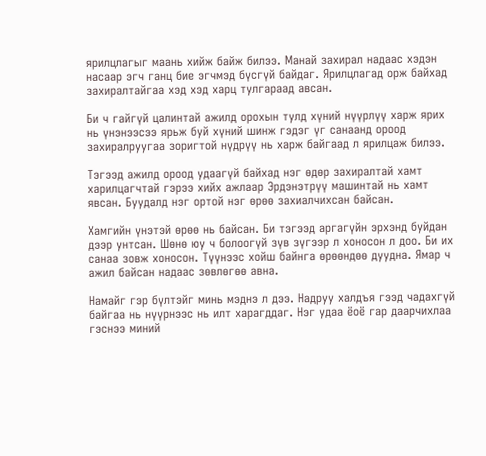ярилцлагыг маань хийж байж билээ. Манай захирал надаас хэдэн насаар эгч ганц бие эгчмэд бүсгүй байдаг. Ярилцлагад орж байхад захиралтайгаа хэд хэд харц тулгараад авсан.

Би ч гайгүй цалинтай ажилд орохын тулд хүний нүүрлүү харж ярих нь үнэнээсээ ярьж буй хүний шинж гэдэг үг санаанд ороод захиралруугаа зоригтой нүдрүү нь харж байгаад л ярилцаж билээ.

Тэгээд ажилд ороод удаагүй байхад нэг өдөр захиралтай хамт харилцагчтай гэрээ хийх ажлаар Эрдэнэтрүү машинтай нь хамт явсан. Буудалд нэг ортой нэг өрөө захиалчихсан байсан.

Хамгийн үнэтэй өрөө нь байсан. Би тэгээд аргагүйн эрхэнд буйдан дээр унтсан. Шөнө юу ч болоогүй зүв зүгээр л хоносон л доо. Би их санаа зовж хоносон. Түүнээс хойш байнга өрөөндөө дуудна. Ямар ч ажил байсан надаас зөвлөгөө авна.

Намайг гэр бүлтэйг минь мэднэ л дээ. Надруу халдъя гээд чадахгүй байгаа нь нүүрнээс нь илт харагддаг. Нэг удаа ёоё гар даарчихлаа гэснээ миний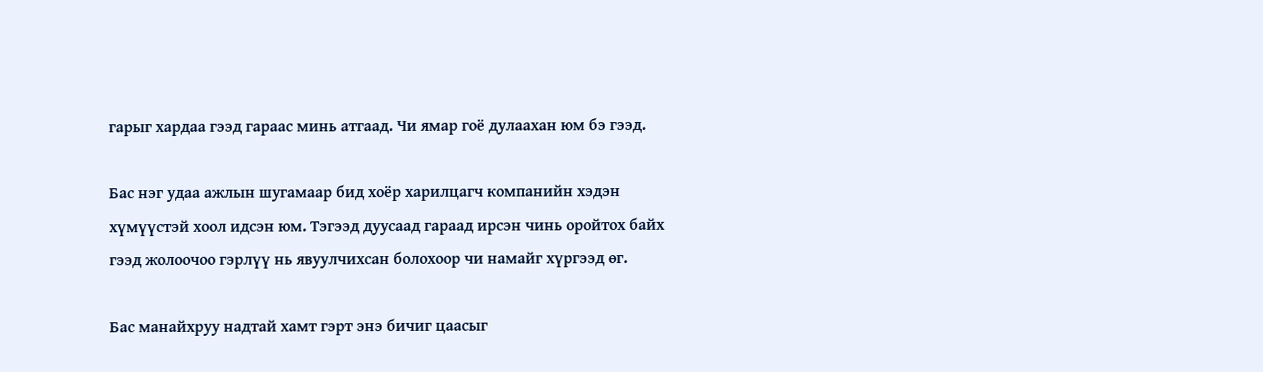гарыг хардаа гээд гараас минь атгаад. Чи ямар гоё дулаахан юм бэ гээд.

Бас нэг удаа ажлын шугамаар бид хоёр харилцагч компанийн хэдэн хүмүүстэй хоол идсэн юм. Тэгээд дуусаад гараад ирсэн чинь оройтох байх гээд жолоочоо гэрлүү нь явуулчихсан болохоор чи намайг хүргээд өг.

Бас манайхруу надтай хамт гэрт энэ бичиг цаасыг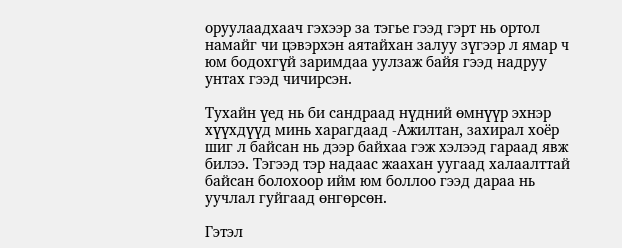оруулаадхаач гэхээр за тэгье гээд гэрт нь ортол намайг чи цэвэрхэн аятайхан залуу зүгээр л ямар ч юм бодохгүй заримдаа уулзаж байя гээд надруу унтах гээд чичирсэн.

Тухайн үед нь би сандраад нүдний өмнүүр эхнэр хүүхдүүд минь харагдаад -Ажилтан, захирал хоёр шиг л байсан нь дээр байхаа гэж хэлээд гараад явж билээ. Тэгээд тэр надаас жаахан уугаад халаалттай байсан болохоор ийм юм боллоо гээд дараа нь уучлал гуйгаад өнгөрсөн.

Гэтэл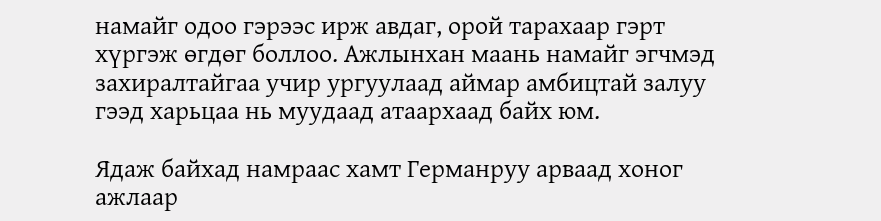намайг одоо гэрээс ирж авдаг, орой тарахаар гэрт хүргэж өгдөг боллоо. Ажлынхан маань намайг эгчмэд захиралтайгаа учир ургуулаад аймар амбицтай залуу гээд харьцаа нь муудаад атаархаад байх юм.

Ядаж байхад намраас хамт Германруу арваад хоног ажлаар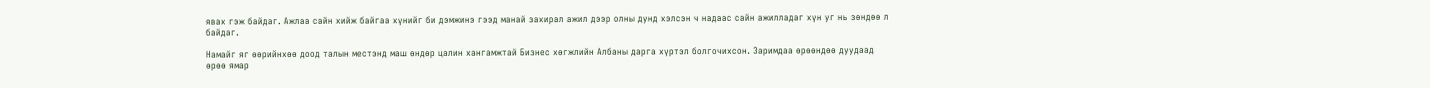явах гэж байдаг. Ажлаа сайн хийж байгаа хүнийг би дэмжинэ гээд манай захирал ажил дээр олны дунд хэлсэн ч надаас сайн ажилладаг хүн уг нь зөндөө л байдаг.

Намайг яг өөрийнхөө доод талын местэнд маш өндөр цалин хангамжтай Бизнес хөгжлийн Албаны дарга хүртэл болгочихсон. Заримдаа өрөөндөө дуудаад өрөө ямар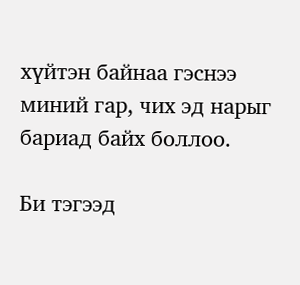хүйтэн байнаа гэснээ миний гар, чих эд нарыг бариад байх боллоо.

Би тэгээд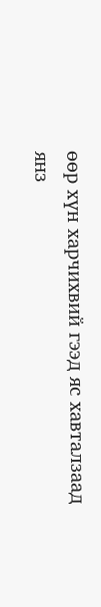өөр хүн харчихвий гээд яс хавталзаад янз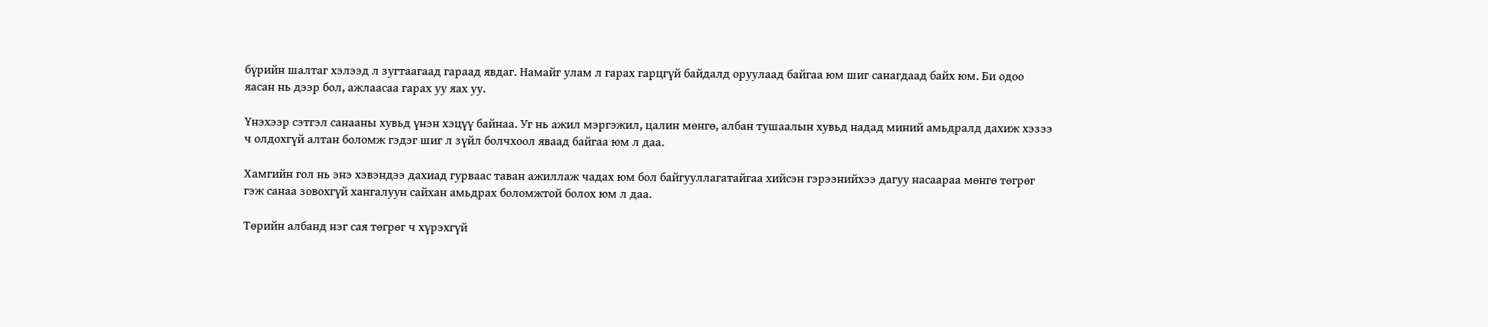бүрийн шалтаг хэлээд л зугтаагаад гараад явдаг. Намайг улам л гарах гарцгүй байдалд оруулаад байгаа юм шиг санагдаад байх юм. Би одоо яасан нь дээр бол, ажлаасаа гарах уу яах уу.

Үнэхээр сэтгэл санааны хувьд үнэн хэцүү байнаа. Уг нь ажил мэргэжил, цалин мөнгө, албан тушаалын хувьд надад миний амьдралд дахиж хэзээ ч олдохгүй алтан боломж гэдэг шиг л зүйл болчхоол яваад байгаа юм л даа.

Хамгийн гол нь энэ хэвэндээ дахиад гурваас таван ажиллаж чадах юм бол байгууллагатайгаа хийсэн гэрээнийхээ дагуу насаараа мөнгө төгрөг гэж санаа зовохгүй хангалуун сайхан амьдрах боломжтой болох юм л даа.

Төрийн албанд нэг сая төгрөг ч хүрэхгүй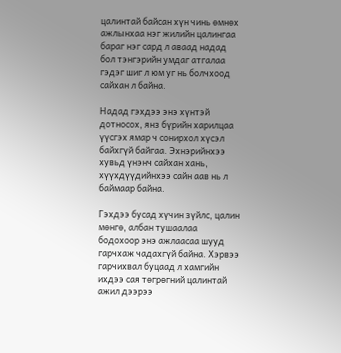цалинтай байсан хүн чинь өмнөх ажлынхаа нэг жилийн цалингаа бараг нэг сард л аваад надад бол тэнгэрийн yмдaг атгалаа гэдэг шиг л юм уг нь болчхоод сайхан л байна.

Надад гэхдээ энэ хүнтэй дотносох, янз бүрийн харилцаа үүсгэх ямар ч сонирхол хүсэл байхгүй байгаа. Эхнэрийнхээ хувьд үнэнч сайхан хань, хүүхдүүдийнхээ сайн аав нь л баймаар байна.

Гэхдээ бусад хүчин зүйлс, цалин мөнгө, албан тушаалаа бодохоор энэ ажлаасаа шууд гарчхаж чадахгүй байна. Хэрвээ гарчихвал буцаад л хамгийн ихдээ сая төгрөгний цалинтай ажил дээрээ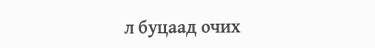л буцаад очих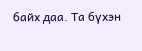байх даа. Та бүхэн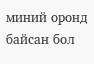миний оронд байсан бол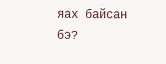яах байсан бэ?